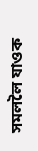সমললৈ যাওক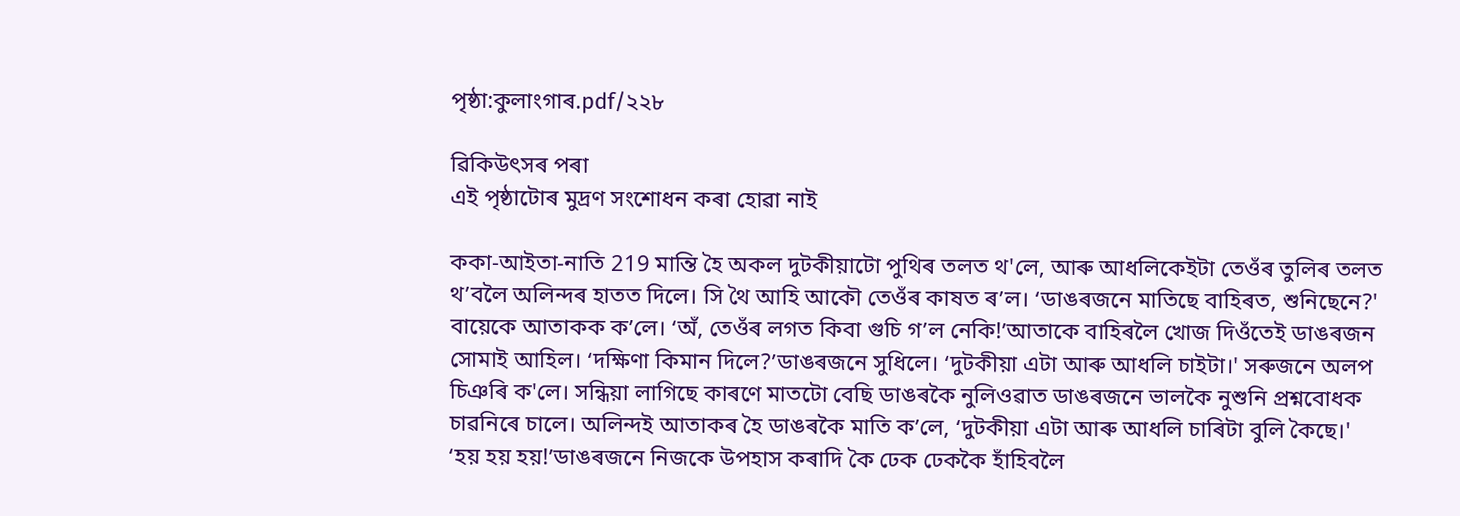পৃষ্ঠা:কুলাংগাৰ.pdf/২২৮

ৱিকিউৎসৰ পৰা
এই পৃষ্ঠাটোৰ মুদ্ৰণ সংশোধন কৰা হোৱা নাই

ককা-আইতা-নাতি 219 মান্তি হৈ অকল দুটকীয়াটো পুথিৰ তলত থ'লে, আৰু আধলিকেইটা তেওঁৰ তুলিৰ তলত থ’বলৈ অলিন্দৰ হাতত দিলে। সি থৈ আহি আকৌ তেওঁৰ কাষত ৰ’ল। ‘ডাঙৰজনে মাতিছে বাহিৰত, শুনিছেনে?' বায়েকে আতাকক ক’লে। ‘অঁ, তেওঁৰ লগত কিবা গুচি গ’ল নেকি!’আতাকে বাহিৰলৈ খোজ দিওঁতেই ডাঙৰজন সোমাই আহিল। ‘দক্ষিণা কিমান দিলে?’ডাঙৰজনে সুধিলে। ‘দুটকীয়া এটা আৰু আধলি চাইটা।' সৰুজনে অলপ চিঞৰি ক'লে। সন্ধিয়া লাগিছে কাৰণে মাতটো বেছি ডাঙৰকৈ নুলিওৱাত ডাঙৰজনে ভালকৈ নুশুনি প্ৰশ্নবোধক চাৱনিৰে চালে। অলিন্দই আতাকৰ হৈ ডাঙৰকৈ মাতি ক’লে, ‘দুটকীয়া এটা আৰু আধলি চাৰিটা বুলি কৈছে।' ‘হয় হয় হয়!’ডাঙৰজনে নিজকে উপহাস কৰাদি কৈ ঢেক ঢেককৈ হাঁহিবলৈ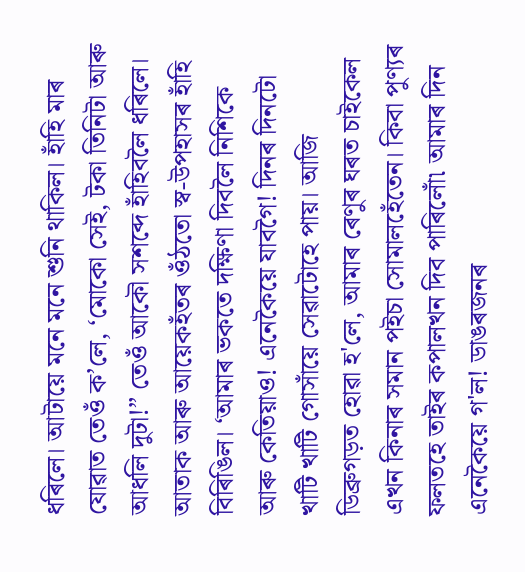ধৰিলে। আটায়ে মনে মনে শুনি থাকিল। হাঁহি মাৰ যোৱাত তেওঁ ক’লে, ‘মোকো সেই, টকা তিনিটা আৰু আধলি দুটা!” তেওঁ আকৌ সশব্দে হাঁহিবলৈ ধৰিলে। আতাক আৰু আয়েকহঁতৰ ওঁঠতো স্ব-উপহাসৰ হাঁহি বিৰিঙিল। ‘আমাৰ ভকতে দক্ষিণা দিবলৈ নিশিকে আৰু কেতিয়াও! এনেকৈয়ে যাবগৈ! দিনৰ দিনটো খাটি খাটি গোসাঁয়ে সেৱাটোহে পায়। আজি ডিব্ৰুগড়ত হোৱা হ'লে, আমাৰ ৰেণুৰ ঘৰত চাইকেল এখন কিনাৰ সমান পইচা সোমালহেঁতেন। কিবা পুণ্যৰ ফলতহে তাইৰ কপালখন দিব পাৰিলোঁ৷ আমাৰ দিন এনেকৈয়ে গ'ল! ডাঙৰজনৰ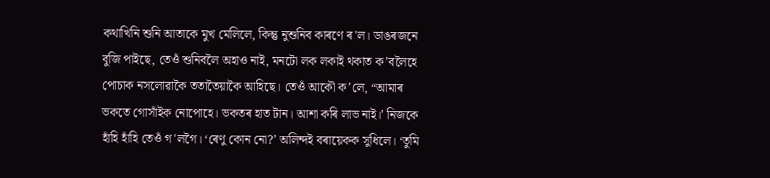কথাখিনি শুনি আতাকে মুখ মেলিলে, কিন্তু নুশুনিব কাৰণে ৰ'ল। ডাঙৰজনে বুজি পাইছে, তেওঁ শুনিবলৈ অহাও নাই, মনটো লক লকাই থকাত ক’বলৈহে পোচাক নসলোৱাকৈ ততাতৈয়াকৈ আহিছে। তেওঁ আকৌ ক’লে, “আমাৰ ভকতে গোসাঁইক নোপোহে। ভকতৰ হাত টান। আশা কৰি লাভ নাই।’ নিজকে হাঁহি হাঁহি তেওঁ গ'লগৈ। ‘ৰেণু কোন নো?’ অলিন্দই বৰায়েকক সুধিলে। ‘তুমি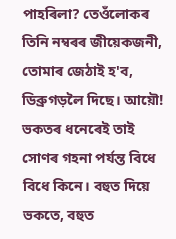পাহৰিলা? তেওঁলোকৰ তিনি নম্বৰৰ জীয়েকজনী, তোমাৰ জেঠাই হ'ব, ডিব্ৰুগড়লৈ দিছে। আয়ৌ! ভকতৰ ধনেৰেই তাই সোণৰ গহনা পৰ্যন্ত বিধে বিধে কিনে। বহুত দিয়ে ভকতে, বহুত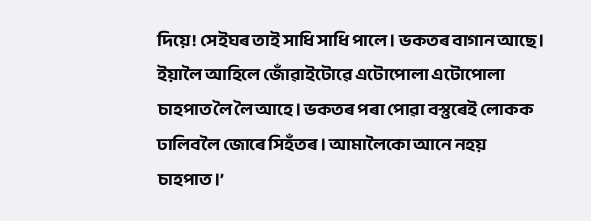দিয়ে! সেইঘৰ তাই সাধি সাধি পালে। ভকতৰ বাগান আছে। ইয়ালৈ আহিলে জোঁৱাইটোৱে এটোপোলা এটোপোলা চাহপাত লৈ লৈ আহে। ভকতৰ পৰা পোৱা বস্তুৰেই লোকক ঢালিবলৈ জোৰে সিহঁতৰ। আমালৈকো আনে নহয় চাহপাত।’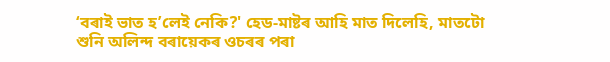‘বৰাই ভাত হ’লেই নেকি?' হেড-মাষ্টৰ আহি মাত দিলেহি, মাতটো শুনি অলিন্দ বৰায়েকৰ ওচৰৰ পৰা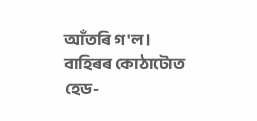আঁতৰি গ'ল। বাহিৰৰ কোঠাটোত হেড-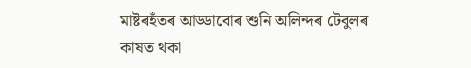মাষ্টৰহঁতৰ আড্ডাবোৰ শুনি অলিন্দৰ টেবুলৰ কাষত থকা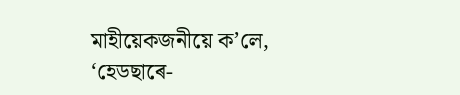মাহীয়েকজনীয়ে ক’লে, ‘হেডছাৰে-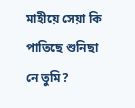মাহীয়ে সেয়া কি পাতিছে শুনিছা নে তুমি?